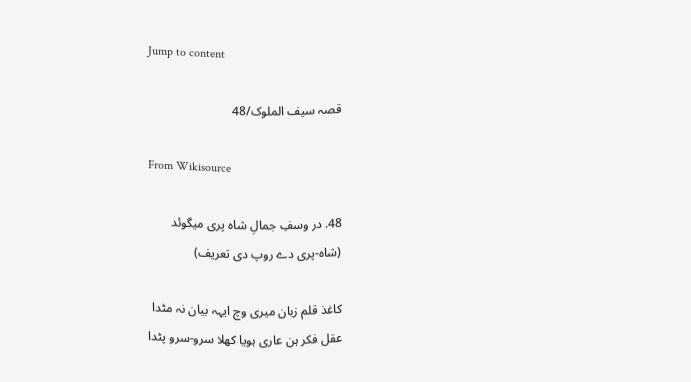Jump to content

قصہ سیف الملوک/48

From Wikisource

48. در وسفِ جمالِ شاہ پری میگوئد
(شاہ-پری دے روپ دی تعریف)

کاغذ قلم زبان میری وچ ایہہ بیان نہ مٹدا
عقل فکر ہن عاری ہویا کھلا سرو-سرو پٹدا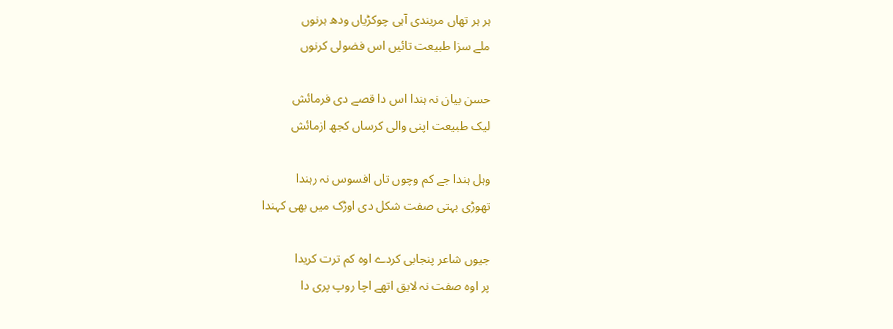ہر ہر تھاں مریندی آہی چوکڑیاں ودھ ہرنوں
ملے سزا طبیعت تائیں اس فضولی کرنوں

حسن بیان نہ ہندا اس دا قصے دی فرمائش
لیک طبیعت اپنی والی کرساں کجھ ازمائش

وہل ہندا جے کم وچوں تاں افسوس نہ رہندا
تھوڑی بہتی صفت شکل دی اوڑک میں بھی کہندا

جیوں شاعر پنجابی کردے اوہ کم ترت کریدا
پر اوہ صفت نہ لایق اتھے اچا روپ پری دا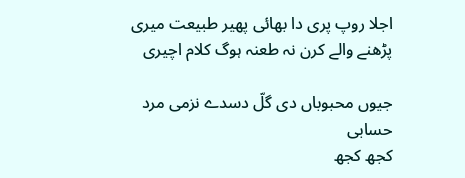اجلا روپ پری دا بھائی پھیر طبیعت میری
پڑھنے والے کرن نہ طعنہ ہوگ کلام اچیری

جیوں محبوباں دی گلّ دسدے نزمی مرد حسابی
کجھ کجھ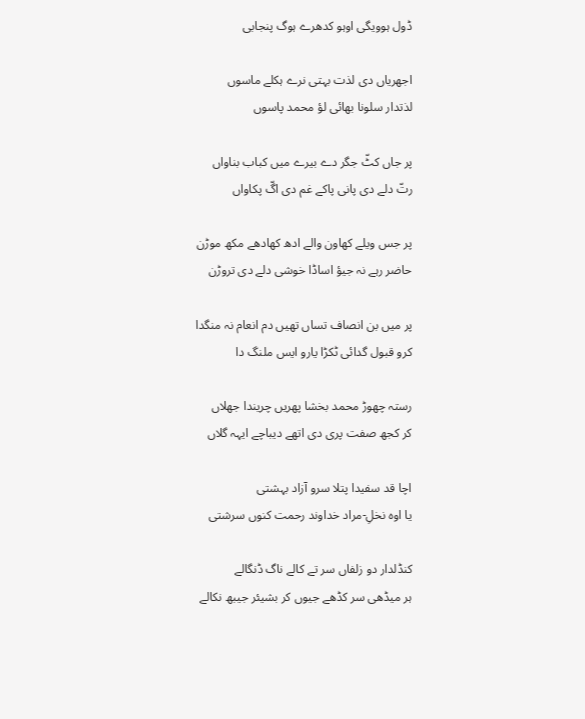ڈول ہوویگی اوہو کدھرے ہوگ پنجابی

اجھریاں دی لذت بہتی نرے ہکلے ماسوں
لذتدار سلونا بھائی لؤ محمد پاسوں

پر جاں کٹّ جگر دے بیرے میں کباب بناواں
رتّ دلے دی پانی پاکے غم دی اگّ پکاواں

پر جس ویلے کھاون والے ادھ کھادھے مکھ موڑن
حاضر رہے نہ جیؤ اساڈا خوشی دلے دی تروڑن

پر میں بن انصاف تساں تھیں دم انعام نہ منگدا
کرو قبول گدائی ٹکڑا یارو ایس ملنگ دا

رستہ چھوڑ محمد بخشا پھریں چریندا جھلاں
کر کجھ صفت پری دی اتھے دیباچے ایہہ گلاں

اچا قد سفیدا پتلا سرو آزاد بہشتی
یا اوہ نخلِ-مراد خداوند رحمت کنوں سرشتی

کنڈلدار دو زلفاں سر تے کالے ناگ ڈنگالے
ہر میڈھی سر کڈھے جیوں کر بشیئر جیبھ نکالے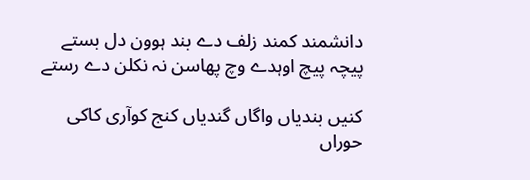دانشمند کمند زلف دے بند ہوون دل بستے
پیچہ پیچ اوہدے وچ پھاسن نہ نکلن دے رستے

کنیں بندیاں واگاں گندیاں کنج کوآری کاکی
حوراں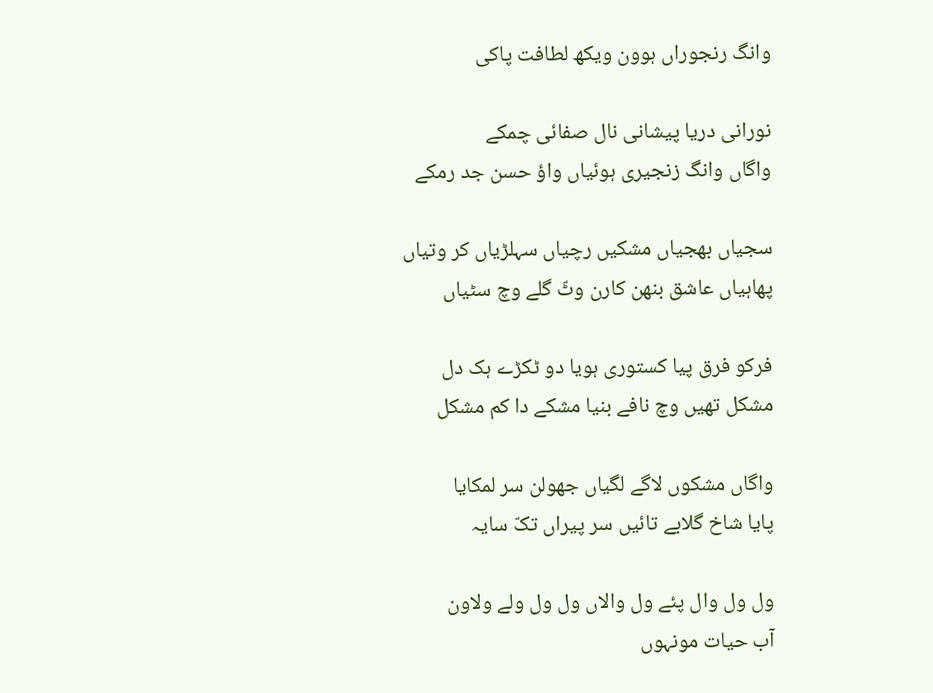وانگ رنجوراں ہوون ویکھ لطافت پاکی

نورانی دریا پیشانی نال صفائی چمکے
واگاں وانگ زنجیری ہوئیاں واؤ حسن جد رمکے

سجیاں بھجیاں مشکیں رچیاں سہلڑیاں کر وتیاں
پھاہیاں عاشق بنھن کارن وٹّ گلے وچ سٹیاں

فرکو فرق پیا کستوری ہویا دو ٹکڑے ہک دل
مشکل تھیں وچ نافے بنیا مشکے دا کم مشکل

واگاں مشکوں لاگے لگیاں جھولن سر لمکایا
پایا شاخ گلابے تائیں سر پیراں تکّ سایہ

ول ول وال پئے ول والاں ول ول ولے ولاون
آب حیات مونہوں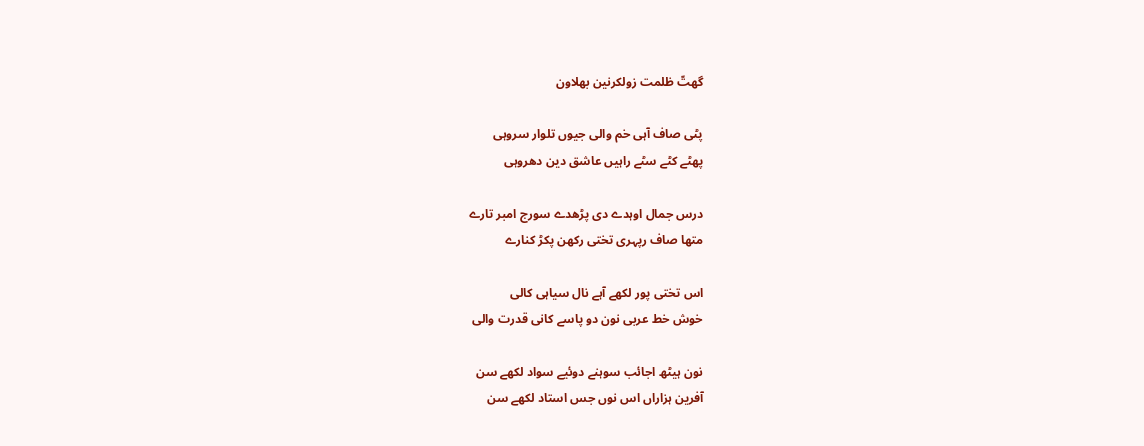گھتّ ظلمت زولکرنین بھلاون

پٹی صاف آہی خم والی جیوں تلوار سروہی
پھٹے کٹے سٹے راہیں عاشق دین دھروہی

درس جمال اوہدے دی پڑھدے سورج امبر تارے
متھا صاف رپہری تختی رکھن پکڑ کنارے

اس تختی پور لکھے آہے نال سیاہی کالی
خوش خط عربی نون دو پاسے کانی قدرت والی

نون ہیٹھ اجائب سوہنے دوئیے سواد لکھے سن
آفرین ہزاراں اس نوں جس استاد لکھے سن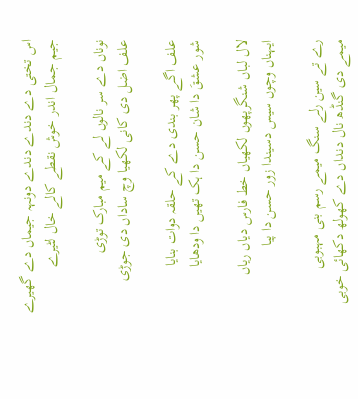اس تختی دے دندے دندے دونہہ جیماں دے گھیرے
جیم جمال اندر خوش نقطے کالے خال لٹیرے

نوناں دے سر نالوں لے کے میم مبارک توڑی
علف اضل دی کانی لکھیا وچ ساداں دی جوڑی

علف اگے پھر بندی دے کے حلقہ دوات بنایا
شور عشقَ دا شان حسن دا ہک تھیں دا ودھایا

لال لباں شنگرپھوں لکھیاں خط فارس دیاں ریاں
ایہناں وچوں سیس دسیندا زور حسن دا پیا

رے تے سین رلے سنگ میمے رسم بنی مہبوبی
میمے دی گنڈھ نال دنداں دے کھولھ دکھائی خوبی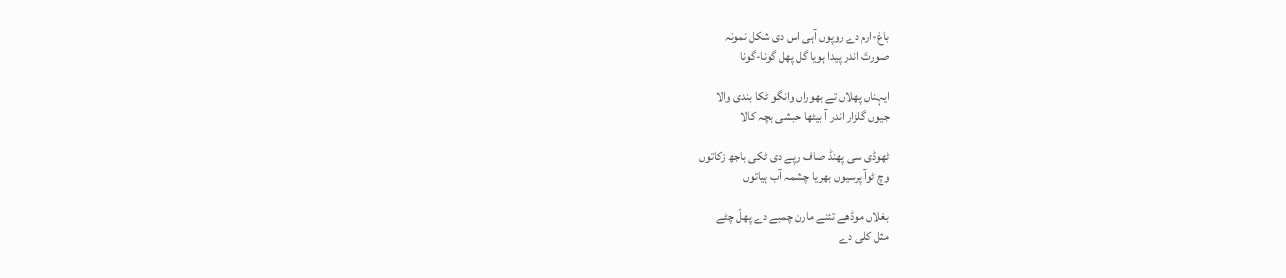باغ-ارم دے روپوں آہی اس دی شکل نمونہ
صورتَ اندر پیدا ہویا گل پھل گونا-گونا

ایہناں پھلاں تے بھوراں وانگو ٹکا بندی والا
جیوں گلزار اندر آ بیٹھا حبشی بچہ کالا

ٹھوڈی سی پھنڈ صاف رپے دی ٹکی باجھ زکاتوں
وچ ٹوآ پرسیوں بھریا چشمہ آب ہیاتوں

بغلاں موڈھے تئنے مارن چمبے دے پھلّ چٹے
مثل کلی دے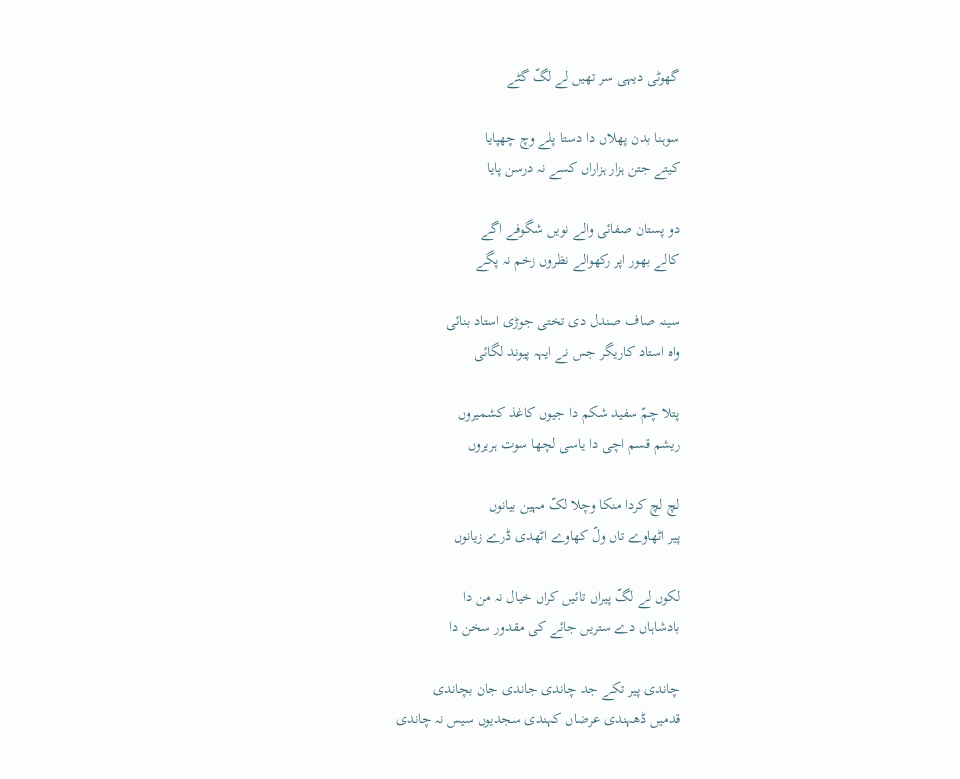گھوٹی دیہی سر تھیں لے لگّ گٹے

سوہنا بدن پھلاں دا دستا پلے وچ چھپایا
کیتے جتن ہزار ہزاراں کسے نہ درسن پایا

دو پستان صفائی والے نویں شگوفے اگے
کالے بھور اپر رکھوالے نظروں زخم نہ پگے

سینہ صاف صندل دی تختی جوڑی استاد بنائی
واہ استاد کاریگر جس نے ایہہ پیوند لگائی

پتلا چمّ سفید شکم دا جیوں کاغذ کشمیروں
ریشم قسم اچی دا یاسی لچھا سوت ہریروں

لچ لچ کردا منکا وچلا لکّ مہین بیانوں
پیر اٹھاوے تاں ولّ کھاوے اٹھدی ڈرے زیانوں

لکوں لے لگّ پیراں تائیں کراں خیال نہ من دا
بادشاہاں دے ستریں جائے کی مقدور سخن دا

چاندی پیر تکے جد چاندی جاندی جان بچاندی
قدمیں ڈھہندی عرضاں کہندی سجدیوں سیس نہ چاندی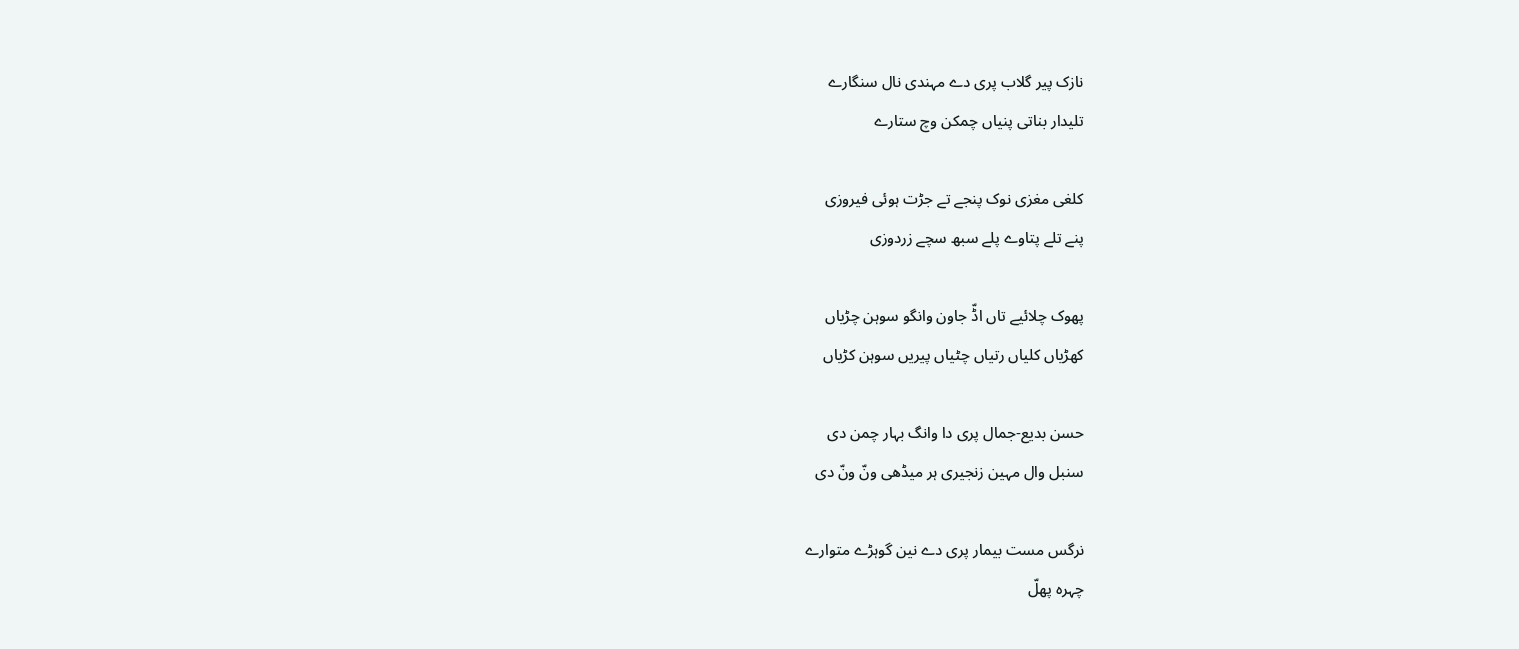نازک پیر گلاب پری دے مہندی نال سنگارے
تلیدار بناتی پنیاں چمکن وچ ستارے

کلغی مغزی نوک پنجے تے جڑت ہوئی فیروزی
پنے تلے پتاوے پلے سبھ سچے زردوزی

پھوک چلائیے تاں اڈّ جاون وانگو سوہن چڑیاں
کھڑیاں کلیاں رتیاں چٹیاں پیریں سوہن کڑیاں

حسن بدیع-جمال پری دا وانگ بہار چمن دی
سنبل وال مہین زنجیری ہر میڈھی ونّ ونّ دی

نرگس مست بیمار پری دے نین گوہڑے متوارے
چہرہ پھلّ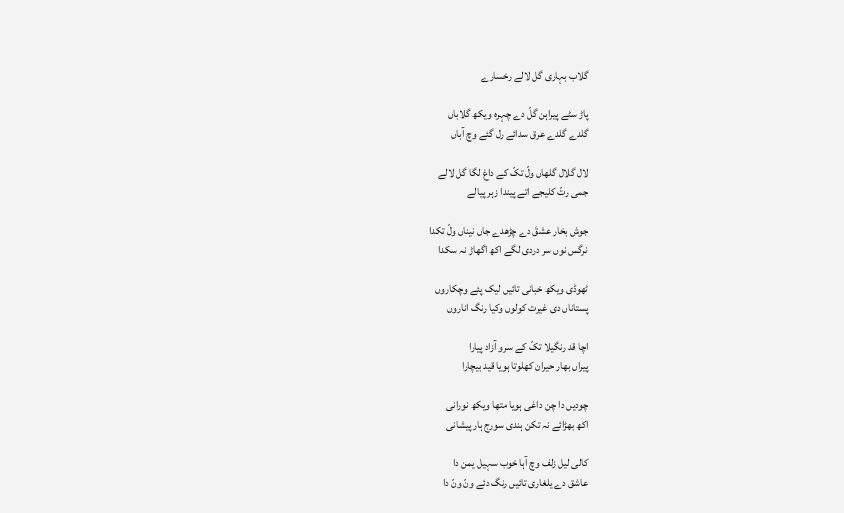گلاب بہاری گل لالے رخسارے

پاڑ سٹے پیراہن گلّ دے چہرہ ویکھ گلاباں
گلدے گلدے عرق سدائے رل گئے وچ آباں

لال گلال گلھاں ولّ تکّ کے داغ لگا گل لالے
جمی رتّ کلیجے اتے پیندا زہر پیالے

جوش بخار عشقَ دے چڑھدے جاں نیناں ولّ تکدا
نرگس نوں سر دردی لگے اکھ اگھاڑ نہ سکدا

ٹھوڈی ویکھ خبانی تائیں لیک پئے وچکاروں
پستاناں دی غیرت کولوں وکیا رنگ اناروں

اچا قد رنگیلا تکّ کے سرو آزاد پیارا
پیراں بھار حیران کھلوتا ہویا قید بیچارا

چودیں دا چن داغی ہویا متھا ویکھ نورانی
اکھ بھڑائے نہ تکن ہندی سورج ہار پیشانی

کالی لیل زلف وچ آہا خوب سہیل یمن دا
عاشق دے یلغاری تائیں رنگ دئے ونّ ونّ دا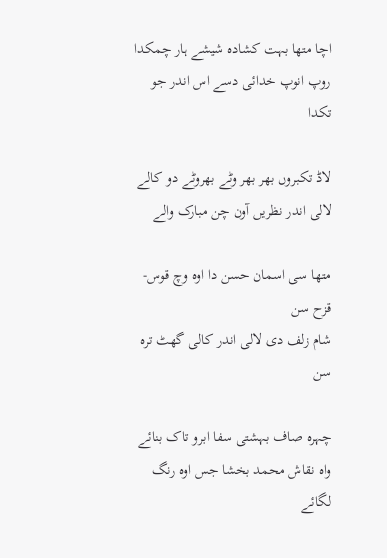اچا متھا بہت کشادہ شیشے ہار چمکدا
روپ انوپ خدائی دسے اس اندر جو تکدا

لاڈ تکبروں بھر بھر وٹے بھروٹے دو کالے
لالی اندر نظریں آون چن مبارک والے

متھا سی اسمان حسن دا اوہ وچ قوس-قزح سن
شام زلف دی لالی اندر کالی گھٹ ترہ سن

چہرہ صاف بہشتی سفا ابرو تاک بنائے
واہ نقاش محمد بخشا جس اوہ رنگ لگائے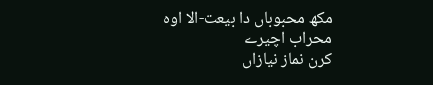مکھ محبوباں دا بیعت-الا اوہ محراب اچیرے
کرن نماز نیازاں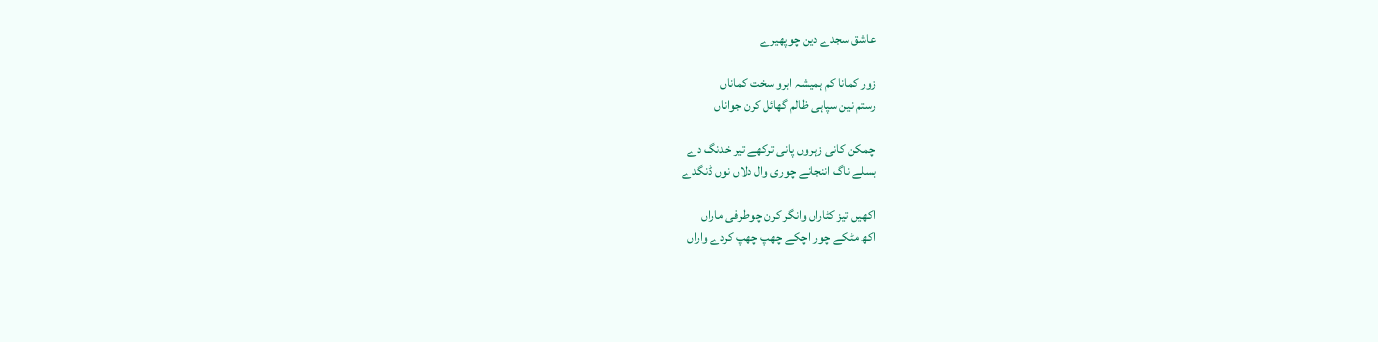عاشق سجدے دین چوپھیرے

زور کمانا کم ہمیشہ ابرو سخت کماناں
رستم نین سپاہی ظالم گھائل کرن جواناں

چمکن کانی زہروں پانی ترکھے تیر خدنگ دے
بسلے ناگ اننجانے چوری وال دلاں نوں ڈنگدے

اکھیں تیز کٹاراں وانگر کرن چوطرفی ماراں
اکھ مٹکے چور اچکے چھپ چھپ کردے واراں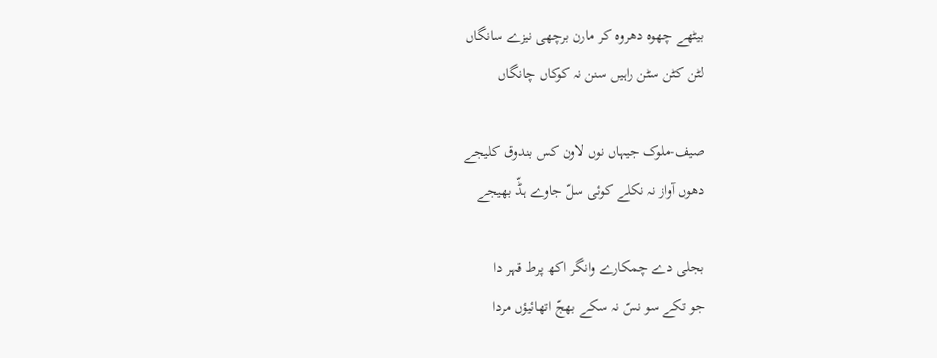بیٹھے چھوہ دھروہ کر مارن برچھی نیزے سانگاں
لٹن کٹن سٹن راہیں سنن نہ کوکاں چانگاں

صیف-ملوک جیہاں نوں لاون کس بندوق کلیجے
دھوں آواز نہ نکلے کوئی سلّ جاوے ہڈّ بھیجے

بجلی دے چمکارے وانگر اکھ پرط قہر دا
جو تکے سو نسّ نہ سکے بھجّ اتھائیؤں مردا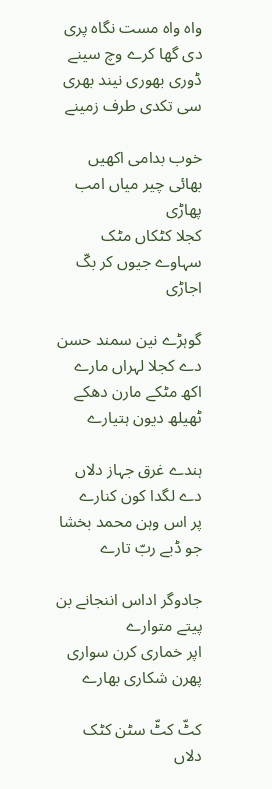واہ واہ مست نگاہ پری دی گھا کرے وچ سینے
ڈوری بھوری نیند بھری سی تکدی طرف زمینے

خوب بدامی اکھیں بھائی چیر میاں امب پھاڑی
کجلا کٹکاں مٹک سہاوے جیوں کر بکّ اجاڑی

گوہڑے نین سمند حسن دے کجلا لہراں مارے
اکھ مٹکے مارن دھکے ٹھیلھ دیون ہتیارے

ہندے غرق جہاز دلاں دے لگدا کون کنارے
پر اس وہن محمد بخشا جو ڈبے ربّ تارے

جادوگر اداس اننجانے بن پیتے متوارے
اپر خماری کرن سواری پھرن شکاری بھارے

کٹّ کٹّ سٹن کٹک دلاں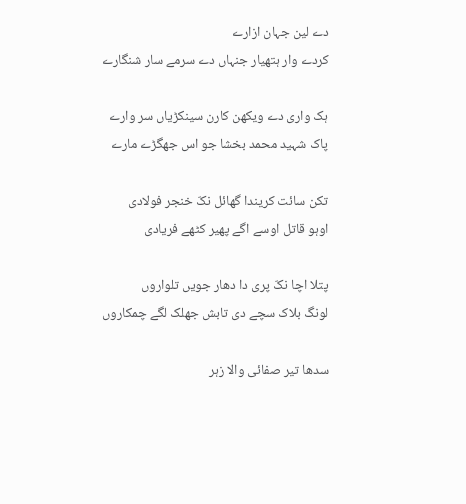دے لین جہان ازارے
کردے وار ہتھیار جنہاں دے سرمے سار شنگارے

ہک واری دے ویکھن کارن سینکڑیاں سر وارے
پاک شہید محمد بخشا جو اس جھگڑے مارے

تکن سائت کریندا گھائل نکّ خنجر فولادی
اوہو قاتل اوسے اگے پھیر کٹھے فریادی

پتلا اچا نکّ پری دا دھار جویں تلواروں
لونگ بلاک سچے دی تابش جھلک لگے چمکاروں

سدھا تیر صفائی والا زہر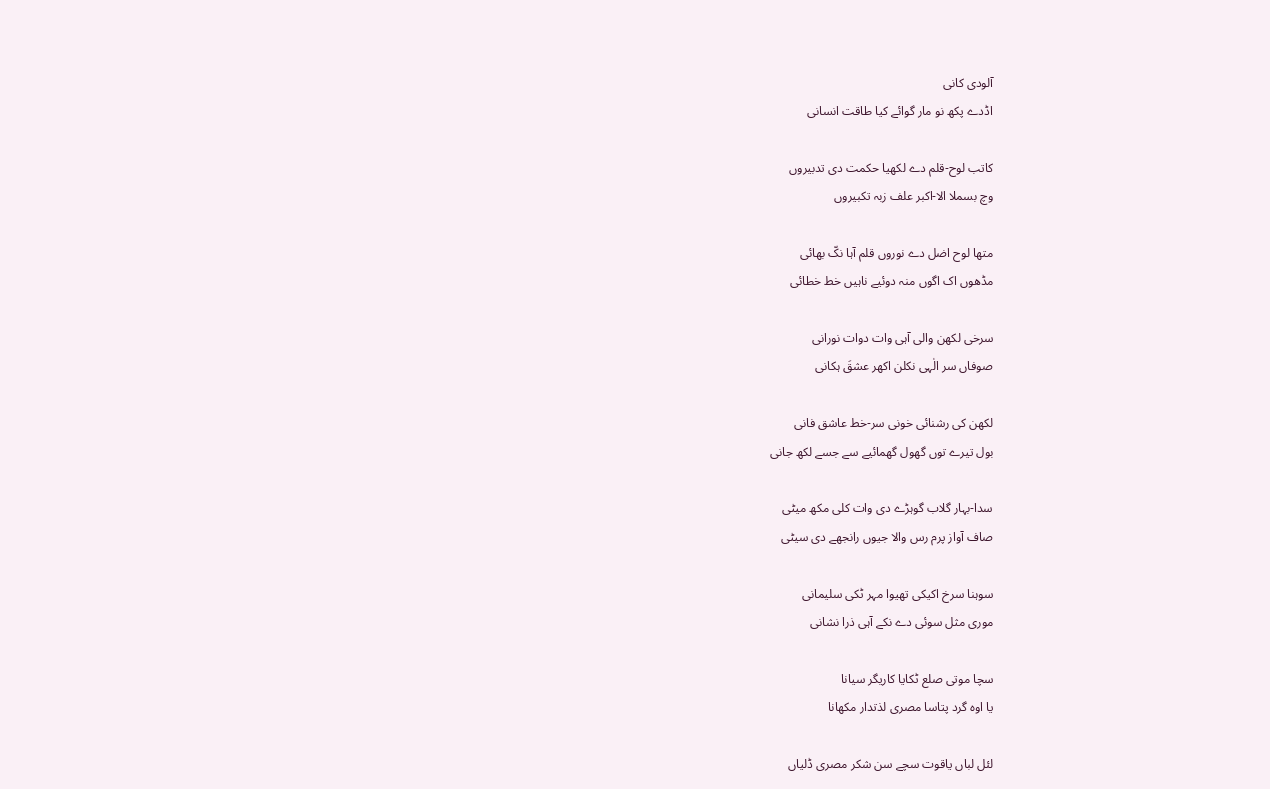آلودی کانی
اڈدے پکھ نو مار گوائے کیا طاقت انسانی

کاتب لوح-قلم دے لکھیا حکمت دی تدبیروں
وچ بسملا الا-اکبر علف زبہ تکبیروں

متھا لوح اضل دے نوروں قلم آہا نکّ بھائی
مڈھوں اک اگوں منہ دوئیے ناہیں خط خطائی

سرخی لکھن والی آہی وات دوات نورانی
صوفاں سر الٰہی نکلن اکھر عشقَ ہکانی

لکھن کی رشنائی خونی سر-خط عاشق فانی
بول تیرے توں گھول گھمائیے سے جسے لکھ جانی

سدا-بہار گلاب گوہڑے دی وات کلی مکھ میٹی
صاف آواز پرم رس والا جیوں رانجھے دی سیٹی

سوہنا سرخ اکیکی تھیوا مہر ٹکی سلیمانی
موری مثل سوئی دے نکے آہی ذرا نشانی

سچا موتی صلع ٹکایا کاریگر سیانا
یا اوہ گرد پتاسا مصری لذتدار مکھانا

لئل لباں یاقوت سچے سن شکر مصری ڈلیاں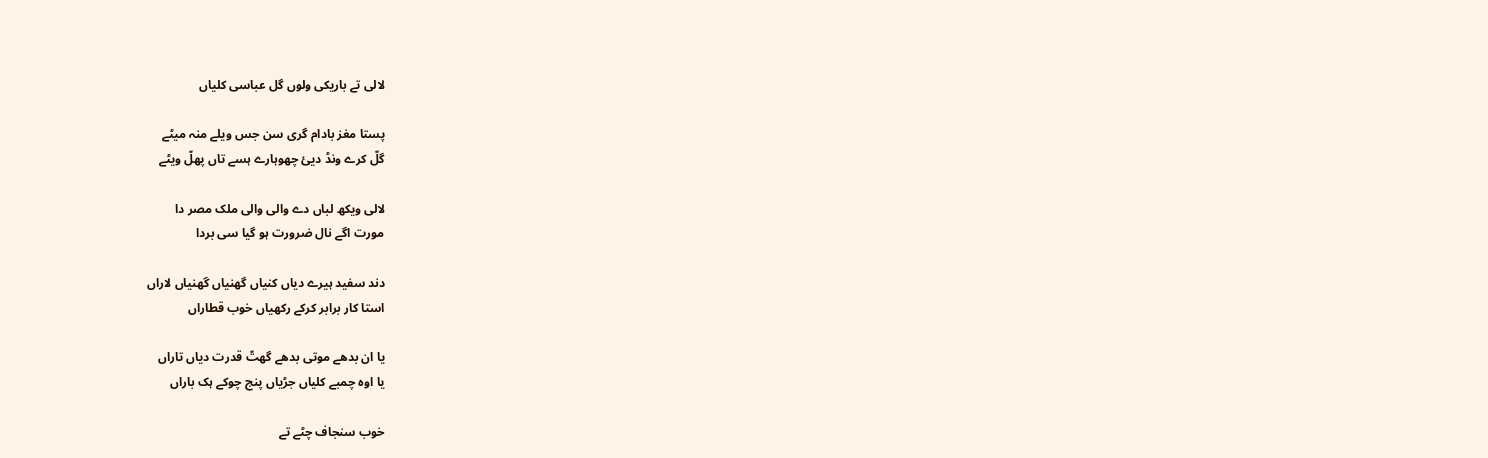لالی تے باریکی ولوں گل عباسی کلیاں

پستا مغز بادام گری سن جس ویلے منہ میٹے
گلّ کرے ونڈ دیئ چھوہارے ہسے تاں پھلّ ویٹے

لالی ویکھ لباں دے والی والی ملک مصر دا
مورت اگے نال ضرورت ہو گیا سی بردا

دند سفید ہیرے دیاں کنیاں گھنیاں گھنیاں لاراں
استا کار برابر کرکے رکھیاں خوب قطاراں

یا ان بدھے موتی بدھے گھتّ قدرت دیاں تاراں
یا اوہ چمبے کلیاں جڑیاں پنج چوکے ہک باراں

خوب سنجاف چٹے تے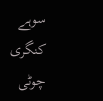سوہے کنگری چوٹی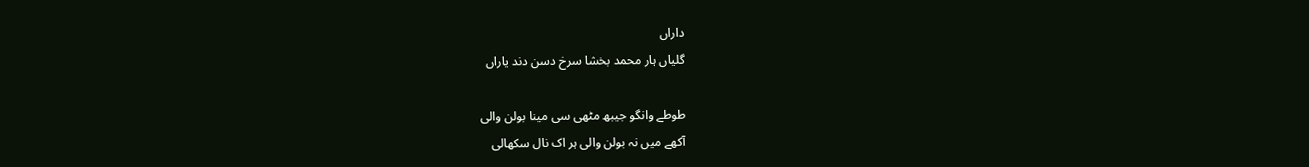داراں
گلیاں ہار محمد بخشا سرخ دسن دند یاراں

طوطے وانگو جیبھ مٹھی سی مینا بولن والی
آکھے میں نہ بولن والی ہر اک نال سکھالی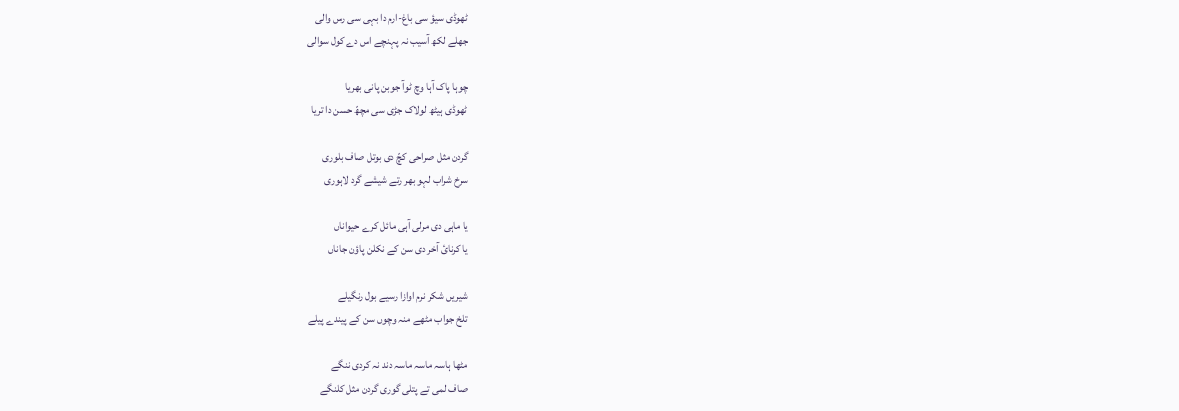ٹھوڈی سیؤ سی باغ-ارم دا بہی سی رس والی
جھلے لکھ آسیب نہ پہنچے اس دے کول سوالی

چوہا پاک آہا وچ ٹوآ جوبن پانی بھریا
ٹھوڈی ہیٹھ لولاک جڑی سی مچھّ حسن دا تریا

گردن مثل صراحی کچّ دی بوتل صاف بلوری
سرخ شراب لہو بھر رتے شیشے گرد لاہوری

یا ماہی دی مرلی آہی مائل کرے حیواناں
یا کرنائ آخر دی سن کے نکلن پاؤن جاناں

شیریں شکر نرم اوازا رسیے بول رنگیلے
تلخ جواب مٹھے منہ وچوں سن کے پیندے پیلے

مٹھا ہاسہ ماسہ ماسہ دند نہ کردی ننگے
صاف لمی تے پتلی گوری گردن مثل کلنگے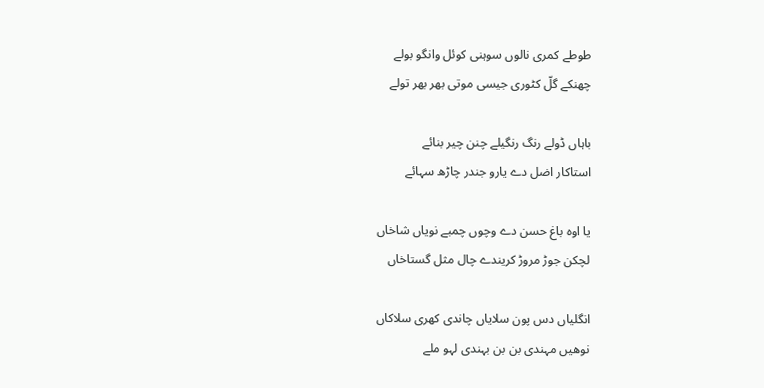طوطے کمری نالوں سوہنی کوئل وانگو بولے
چھنکے گلّ کٹوری جیسی موتی بھر بھر تولے

باہاں ڈولے رنگ رنگیلے چنن چیر بنائے
استاکار اضل دے یارو جندر چاڑھ سہائے

یا اوہ باغ حسن دے وچوں چمبے نویاں شاخاں
لچکن جوڑ مروڑ کریندے چال مثل گستاخاں

انگلیاں دس پون سلایاں چاندی کھری سلاکاں
نوھیں مہندی بن بن بہندی لہو ملے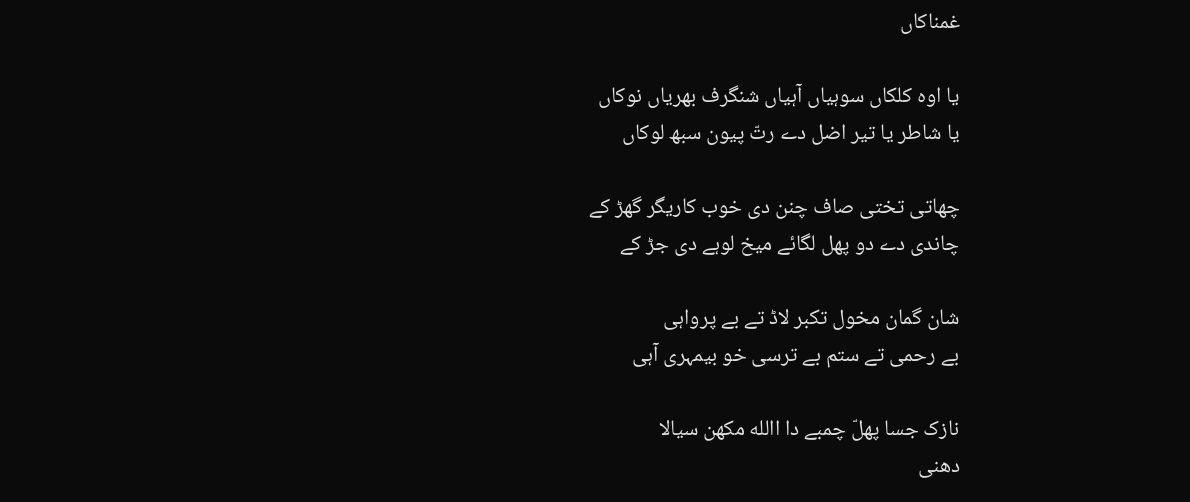غمناکاں

یا اوہ کلکاں سوہیاں آہیاں شنگرف بھریاں نوکاں
یا شاطر یا تیر اضل دے رتّ پیون سبھ لوکاں

چھاتی تختی صاف چنن دی خوب کاریگر گھڑ کے
چاندی دے دو پھل لگائے میخ لوہے دی جڑ کے

شان گمان مخول تکبر لاڈ تے بے پرواہی
بے رحمی تے ستم بے ترسی خو بیمہری آہی

نازک جسا پھلّ چمبے دا االله مکھن سیالا
دھنی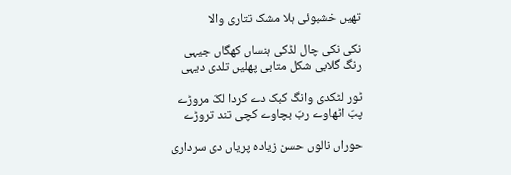تھیں خشبوئی ہلا مشک تتاری والا

نکی نکی چال لڈکی ہنساں کھگاں جیہی
رنگ گلابی شکل متابی پھلیں تلدی دیہی

ٹور لٹکدی وانگ کبک دے کردا لکّ مروڑے
پبّ اٹھاوے ربّ بچاوے کچی تند تروڑے

حوراں نالوں حسن زیادہ پریاں دی سرداری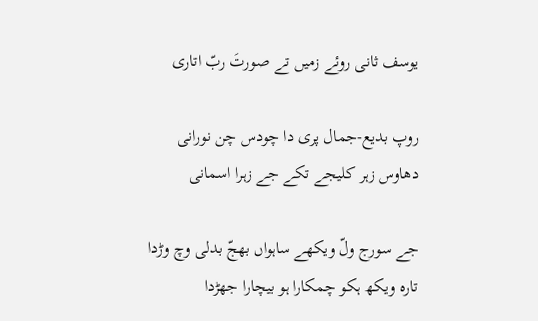یوسف ثانی روئے زمیں تے صورتَ ربّ اتاری

روپ بدیع-جمال پری دا چودس چن نورانی
دھاوس زہر کلیجے تکے جے زہرا اسمانی

جے سورج ولّ ویکھے ساہواں بھجّ بدلی وچ وڑدا
تارہ ویکھ ہکو چمکارا ہو بیچارا جھڑدا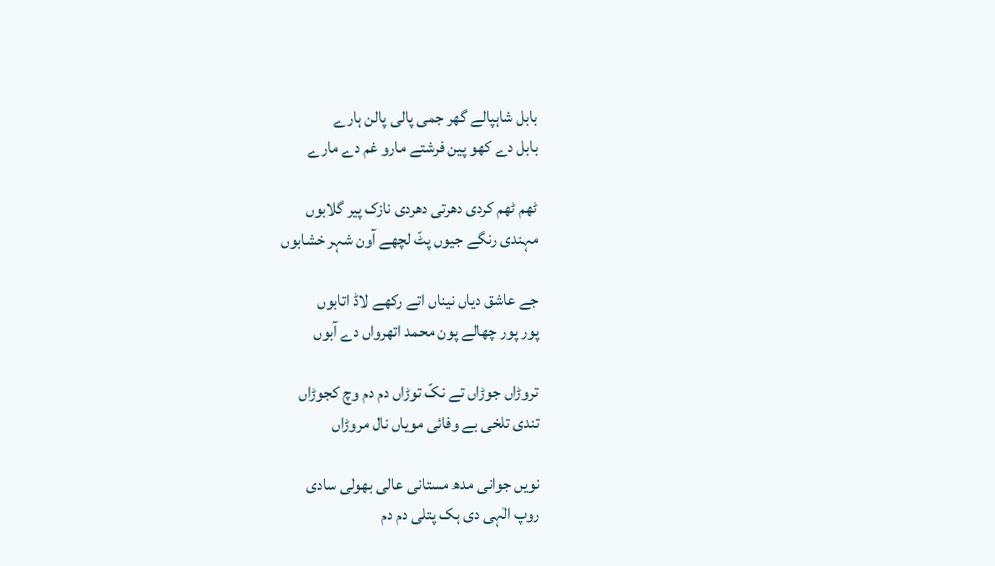بابل شاہپالے گھر جمی پالی پالن ہارے
بابل دے کھو پین فرشتے مارو غم دے مارے

ٹھم ٹھم کردی دھرتی دھردی نازک پیر گلابوں
مہندی رنگے جیوں پٹّ لچھے آون شہر خشابوں

جے عاشق دیاں نیناں اتے رکھے لاڈ اتابوں
پور پور چھالے پون محمد اتھرواں دے آبوں

تروڑاں جوڑاں تے نکّ توڑاں دم دم وچ کجوڑاں
تندی تلخی بے وفائی مویاں نال مروڑاں

نویں جوانی مدھ مستانی عالی بھولی سادی
روپ الٰہی دی ہک پتلی دم دم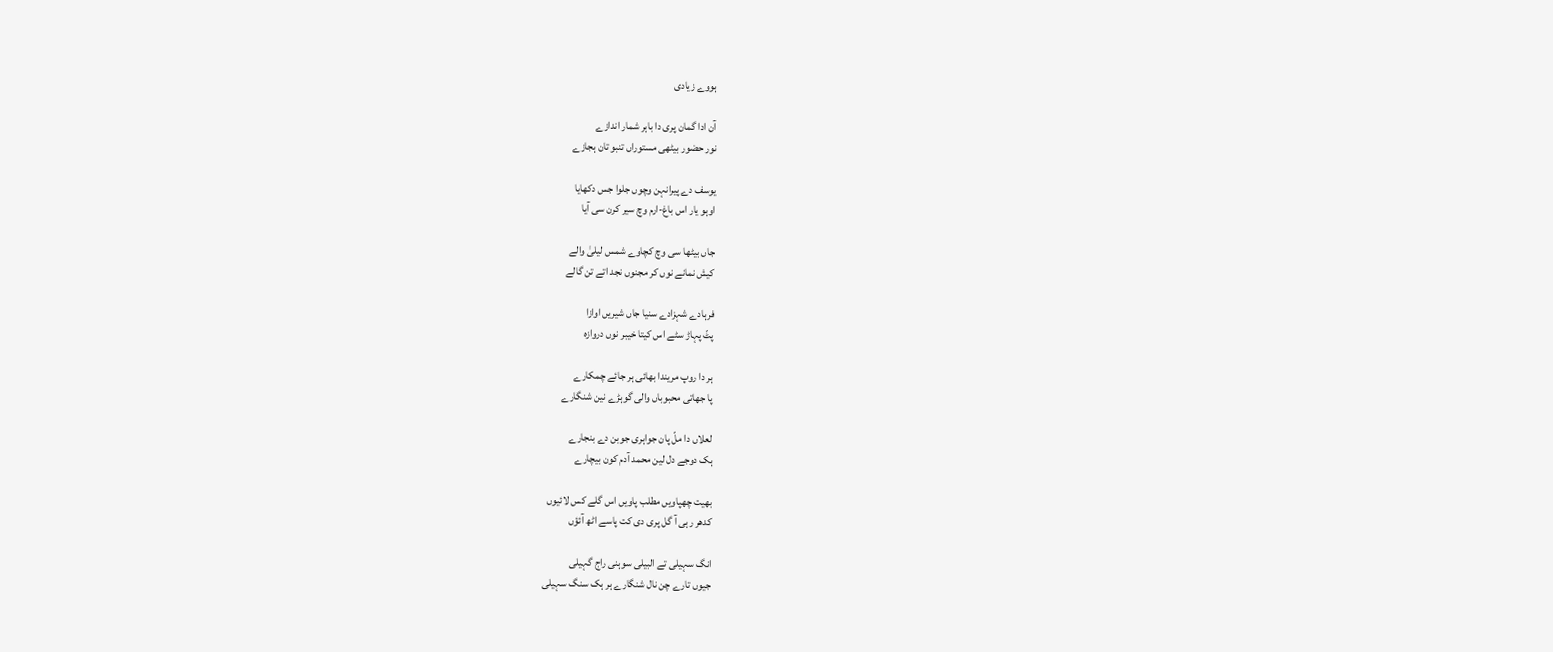ہووے زیادی

آن ادا گمان پری دا باہر شمار اندازے
نور حضور بیٹھی مستوراں تنبو تان ہجازے

یوسف دے پیرانہن وچوں جلوا جس دکھایا
اوہو یار اس باغ-ارم وچ سیر کرن سی آیا

جاں بیٹھا سی وچ کچاوے شمس لیلیٰ والے
کیش نمانے نوں کر مجنوں نجد اتے تن گالے

فرہادے شہزادے سنیا جاں شیریں اوازا
پٹّ پہاڑ سٹے اس کیتا خیبر نوں دروازہ

ہر دا روپ مریندا بھائی ہر جائے چمکارے
پا جھاتی محبوباں والی گوہڑے نین شنگارے

لعلاں دا ملّ پان جواہری جوبن دے بنجارے
ہک دوجے دل لین محمد آدم کون بیچارے

بھیت چھپاویں مطلب پاویں اس گلے کس لائیوں
کدھر رہی آ گل پری دی کت پاسے اٹھ آئؤں

انگ سہیلی تے البیلی سوہنی راج گہیلی
جیوں تارے چن نال شنگارے ہر ہک سنگ سہیلی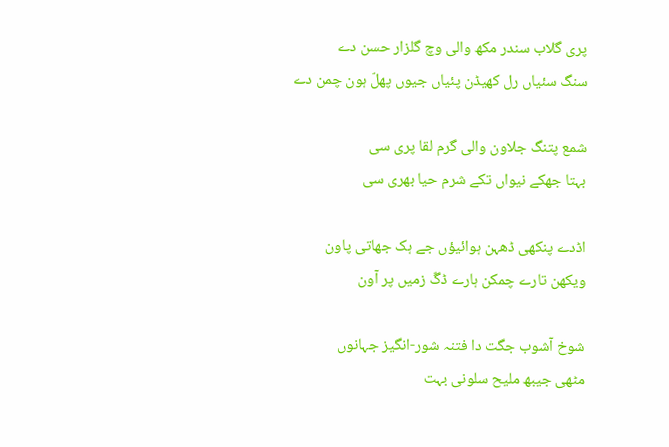پری گلاب سندر مکھ والی وچ گلزار حسن دے
سنگ سئیاں رل کھیڈن پئیاں جیوں پھلّ ہون چمن دے

شمع پتنگ جلاون والی گرم لقا پری سی
بہتا جھکے نیواں تکے شرم حیا بھری سی

اڈدے پنکھی ڈھہن ہوائیؤں جے ہک جھاتی پاون
ویکھن تارے چمکن ہارے ڈگّ زمیں پر آون

شوخ آشوب جگت دا فتنہ شور-انگیز جہانوں
مٹھی جیبھ ملیح سلونی بہت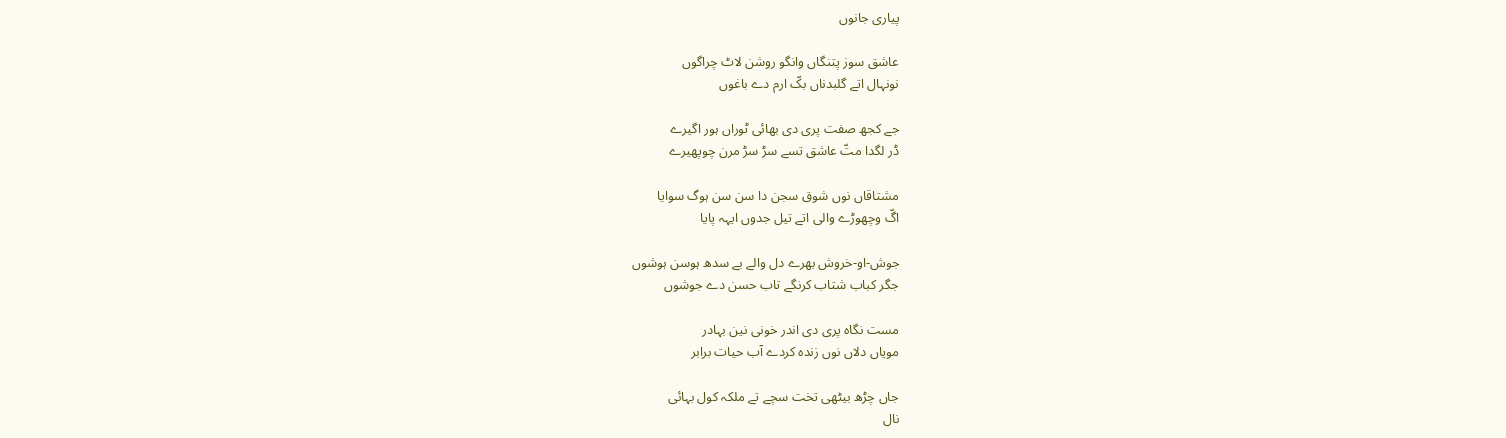پیاری جانوں

عاشق سوز پتنگاں وانگو روشن لاٹ چراگوں
نونہال اتے گلبدناں بکّ ارم دے باغوں

جے کجھ صفت پری دی بھائی ٹوراں ہور اگیرے
ڈر لگدا متّ عاشق تسے سڑ سڑ مرن چوپھیرے

مشتاقاں نوں شوق سجن دا سن سن ہوگ سوایا
اگّ وچھوڑے والی اتے تیل جدوں ایہہ پایا

جوش-او-خروش بھرے دل والے بے سدھ ہوسن ہوشوں
جگر کباب شتاب کرنگے تاب حسن دے جوشوں

مست نگاہ پری دی اندر خونی نین بہادر
مویاں دلاں نوں زندہ کردے آب حیات برابر

جاں چڑھ بیٹھی تخت سچے تے ملکہ کول بہائی
نال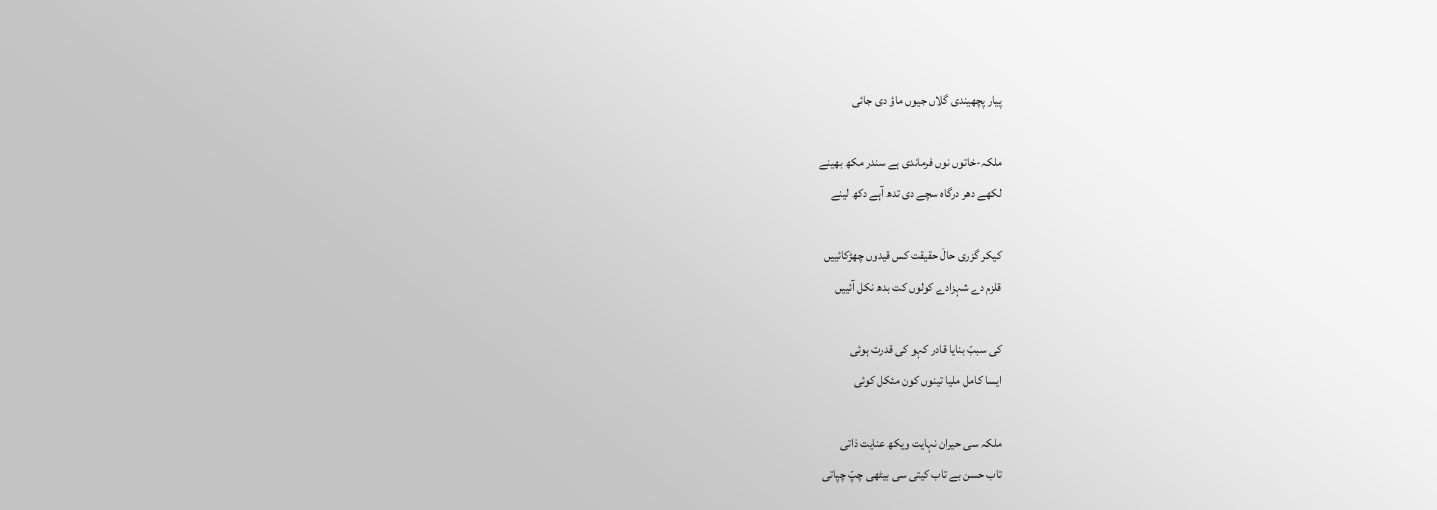پیار پچھیندی گلاں جیوں ماؤ دی جائی

ملکہ-خاتوں نوں فرماندی ہے سندر مکھ بھینے
لکھے دھر درگاہ سچے دی تدھ آہے دکھ لینے

کیکر گزری حالَ حقیقت کس قیدوں چھڑکائییں
قلزم دے شہزادے کولوں کت بدھ نکل آئییں

کی سببّ بنایا قادر کہو کی قدرت ہوئی
ایسا کامل ملیا تینوں کون مئکل کوئی

ملکہ سی حیران نہایت ویکھ عنایت ذاتی
تاب حسن بے تاب کیتی سی بیٹھی چپّ چپاتی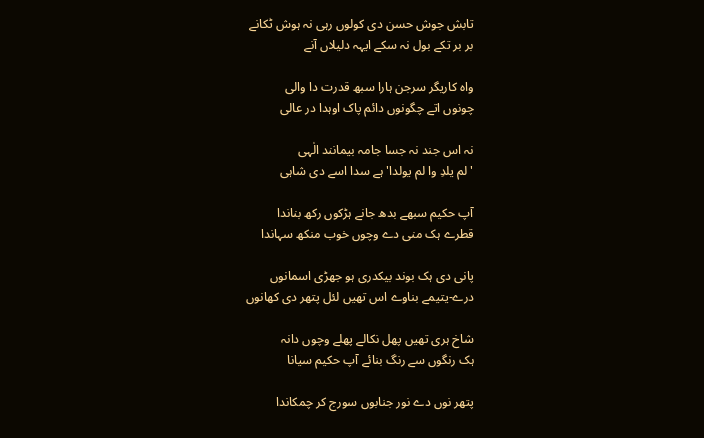تابش جوش حسن دی کولوں رہی نہ ہوش ٹکانے
بر بر تکے بول نہ سکے ایہہ دلیلاں آنے

واہ کاریگر سرجن ہارا سبھ قدرت دا والی
چونوں اتے چگونوں دائم پاک اوہدا در عالی

نہ اس جند نہ جسا جامہ بیمانند الٰہی
'لم یلدِ وا لم یولدا' ہے سدا اسے دی شاہی

آپ حکیم سبھے بدھ جانے ہڑکوں رکھ بناندا
قطرے ہک منی دے وچوں خوب منکھ سہاندا

پانی دی ہک بوند بیکدری ہو جھڑی اسمانوں
درے-یتیمے بناوے اس تھیں لئل پتھر دی کھانوں

شاخ ہری تھیں پھل نکالے پھلے وچوں دانہ
ہک رنگوں سے رنگ بنائے آپ حکیم سیانا

پتھر نوں دے نور جنابوں سورج کر چمکاندا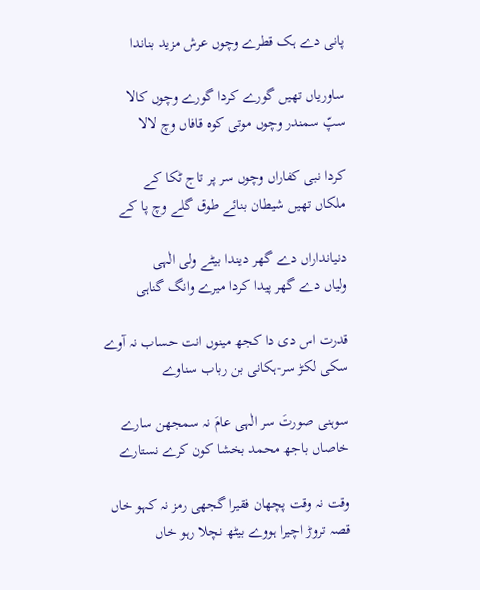پانی دے ہک قطرے وچوں عرش مزید بناندا

ساوریاں تھیں گورے کردا گورے وچوں کالا
سپّ سمندر وچوں موتی کوہ قافاں وچ لالا

کردا نبی کفاراں وچوں سر پر تاج ٹکا کے
ملکاں تھیں شیطان بنائے طوق گلے وچ پا کے

دنیانداراں دے گھر دیندا بیٹے ولی الٰہی
ولیاں دے گھر پیدا کردا میرے وانگ گناہی

قدرت اس دی دا کجھ مینوں انت حساب نہ آوے
سکی لکڑ سر-ہکانی بن رباب سناوے

سوہنی صورتَ سر الٰہی عامَ نہ سمجھن سارے
خاصاں باجھ محمد بخشا کون کرے نستارے

وقت نہ وقت پچھان فقیرا گجھی رمز نہ کہو خاں
قصہ تروڑ اچیرا ہووے بیٹھ نچلا رہو خاں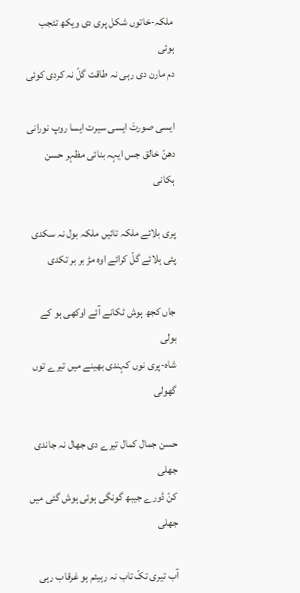ملکہ-خاتوں شکل پری دی ویکھ تئجب ہوئی
دم مارن دی رہی نہ طاقت گلّ نہ کردی کوئی

ایسی صورتَ ایسی سیرت ایسا روپ نورانی
دھنّ خالق جس ایہہ بنائی مظہر حسن ہکانی

پری بلائے ملکہ تائیں ملکہ بول نہ سکدی
پئی ہلائے گلّ کرائے اوہ مڑ بر بر تکدی

جاں کجھ ہوش ٹکانے آئے اوکھی ہو کے بولی
شاہ-پری نوں کہندی بھینے میں تیرے توں گھولی

حسن جمال کمال تیرے دی جھال نہ جاندی جھلی
کنّ ڈورے جیبھ گونگی ہوئی ہوش گئی میں جھلی

آب تیری تکّ تاب نہ رہیئم ہو غرقاب رہی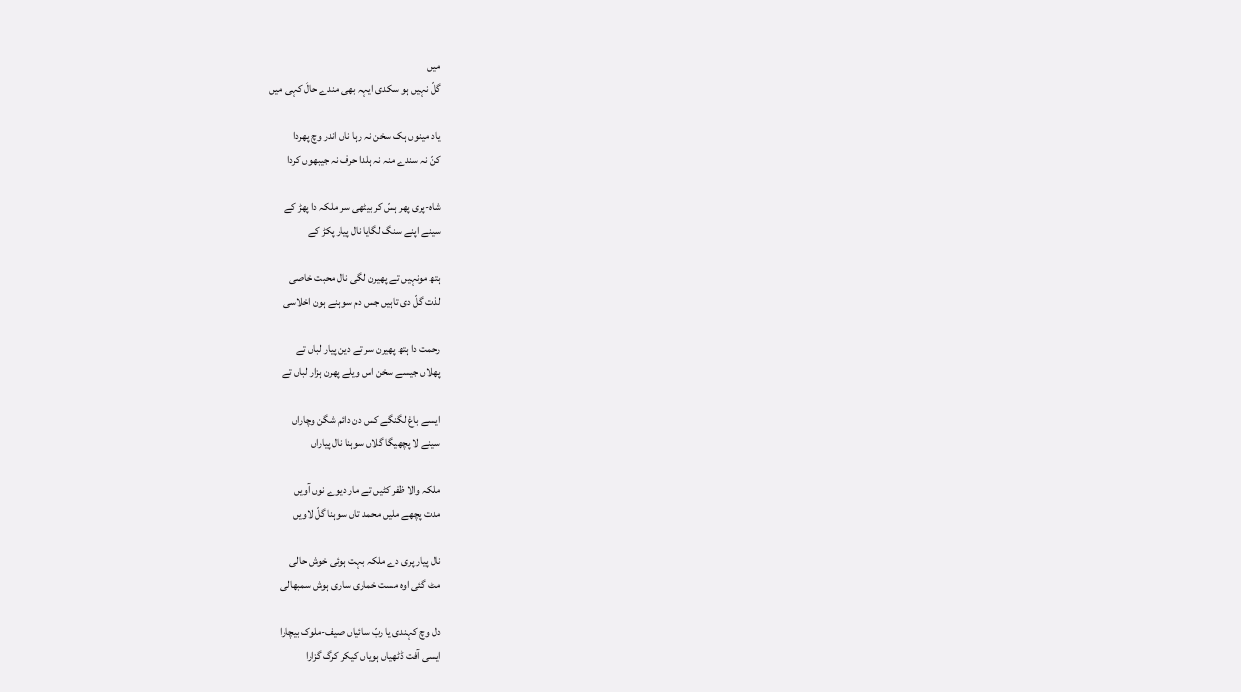میں
گلّ نہیں ہو سکدی ایہہ بھی مندے حالَ کہی میں

یاد مینوں ہک سخن نہ رہا ناں اندر وچ پھردا
کنّ نہ سندے منہ نہ ہلدا حرف نہ جیبھوں کردا

شاہ-پری پھر ہسّ کر بیٹھی سر ملکہ دا پھڑ کے
سینے اپنے سنگ لگایا نال پیار پکڑ کے

ہتھ مونہیں تے پھیرن لگی نال محبت خاصی
لذت گلّ دی تاہیں جس دم سوہنے ہون اخلاسی

رحمت دا ہتھ پھیرن سر تے دین پیار لباں تے
پھلاں جیسے سخن اس ویلے پھرن ہزار لباں تے

ایسے باغ لگنگے کس دن دائم شگن وچاراں
سینے لا پچھیگا گلاں سوہنا نال پیاراں

ملکہ والا ظفر کٹیں تے مار دیوے نوں آویں
مدت پچھے ملیں محمد تاں سوہنا گلّ لاویں

نال پیار پری دے ملکہ بہت ہوئی خوش حالی
مٹ گئی اوہ مست خماری ساری ہوش سمبھالی

دل وچ کہندی یا ربّ سائیاں صیف-ملوک بیچارا
ایسی آفت ڈٹھیاں ہویاں کیکر کرگ گزارا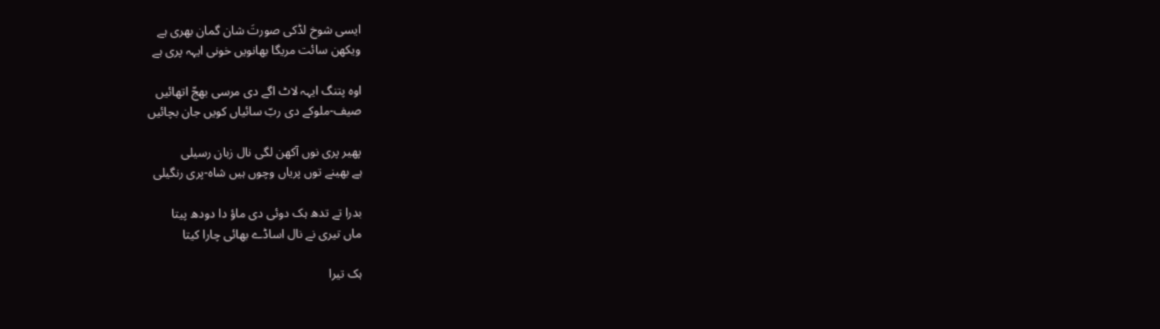ایسی شوخ لڈکی صورتَ شان گمان بھری ہے
ویکھن سائت مریگا بھانویں خونی ایہہ پری ہے

اوہ پتنگ ایہہ لاٹ اگے دی مرسی بھجّ اتھائیں
صیف-ملوکے دی ربّ سائیاں کویں جان بچائیں

پھیر پری نوں آکھن لگی نال زبان رسیلی
ہے بھینے توں پریاں وچوں ہیں شاہ-پری رنگیلی

بدرا تے تدھ ہک دوئی دی ماؤ دا دودھ پیتا
ماں تیری نے نال اساڈے بھائی چارا کیتا

ہک تیرا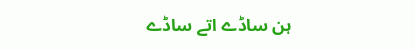ہن ساڈے اتے ساڈے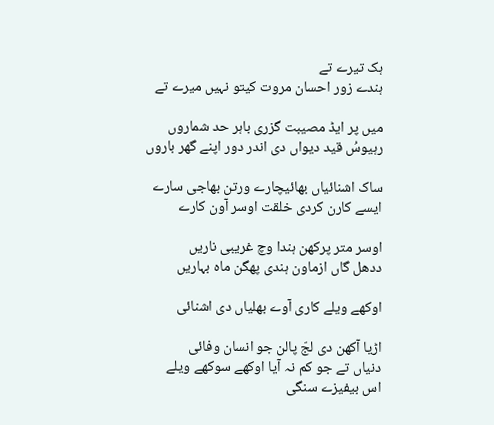ہک تیرے تے
ہندے زور احسان مروت کیتو نہیں میرے تے

میں پر ایڈ مصیبت گزری باہر حد شماروں
رہیوسُ قید دیواں دی اندر دور اپنے گھر باروں

ساک اشنائیاں بھائیچارے ورتن بھاجی سارے
ایسے کارن کردی خلقت اوسر آون کارے

اوسر متر پرکھن ہندا وچ غریبی ناریں
ددھل گاں ازماون ہندی پھگن ماہ بہاریں

اوکھے ویلے کاری آوے بھلیاں دی اشنائی

اڑیا آکھن دی لجّ پالن جو انسان وفائی
دنیاں تے جو کم نہ آیا اوکھے سوکھے ویلے
اس بیفیزے سنگی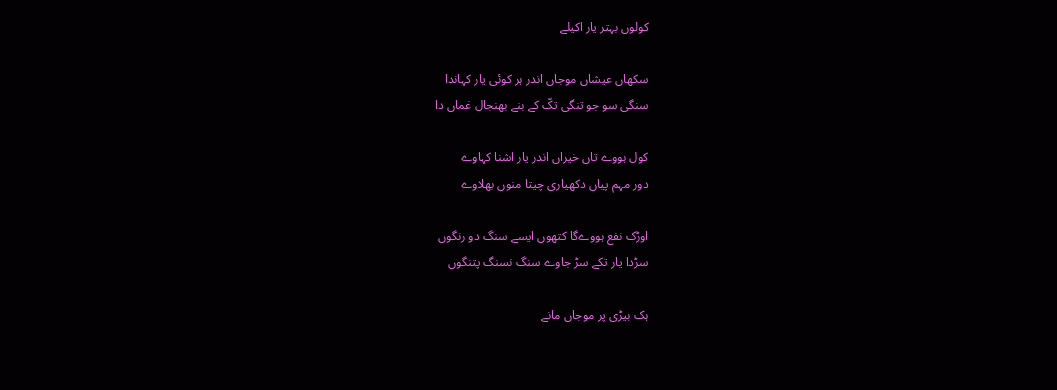کولوں بہتر یار اکیلے

سکھاں عیشاں موجاں اندر ہر کوئی یار کہاندا
سنگی سو جو تنگی تکّ کے بنے بھنجال غماں دا

کول ہووے تاں خیراں اندر یار اشنا کہاوے
دور مہم پیاں دکھیاری چیتا منوں بھلاوے

اوڑک نفع ہووےگا کتھوں ایسے سنگ دو رنگوں
سڑدا یار تکے سڑ جاوے سنگ نسنگ پتنگوں

ہک بیڑی پر موجاں مانے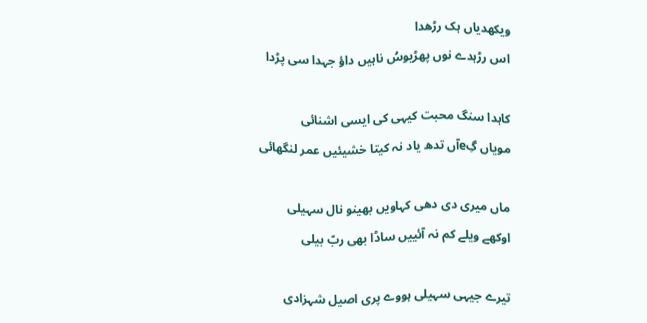ویکھدیاں ہک رڑھدا
اس رڑہدے نوں پھڑیوسُ ناہیں داؤ جہدا سی پڑدا

کاہدا سنگ محبت کیہی کی ایسی اشنائی
مویاں گِeآں تدھ یاد نہ کیتا خشیئیں عمر لنگھائی

ماں میری دی دھی کہاویں بھینو نال سہیلی
اوکھے ویلے کم نہ آئییں ساڈا بھی ربّ بیلی

تیرے جیہی سہیلی ہووے پری اصیل شہزادی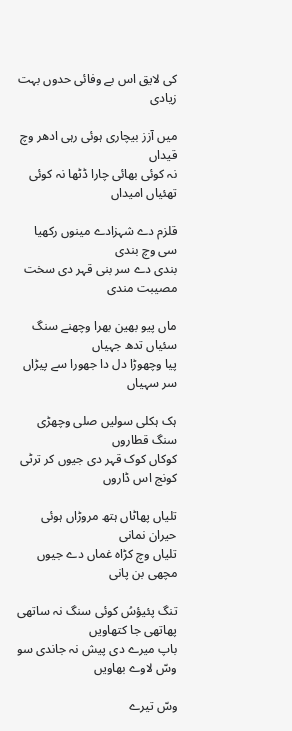کی لایق اس بے وفائی حدوں بہت زیادی

میں آزز بیچاری ہوئی رہی ادھر وچ قیداں
نہ کوئی بھائی چارا ڈٹھا نہ کوئی تھئیاں امیداں

قلزم دے شہزادے مینوں رکھیا سی وچ بندی
بندی دے سر بنی قہر دی سخت مصیبت مندی

ماں پیو بھین بھرا وچھنے سنگ سئیاں تدھ جہیاں
پیا وچھوڑا دل دا جھورا سے پیڑاں سر سہیاں

ہک ہکلی سولیں صلی وچھڑی سنگ قطاروں
کوکاں کوک قہر دی جیوں کر ترٹی کونج اس ڈاروں

تلیاں پھاٹاں ہتھ مروڑاں ہوئی حیران نمانی
تلیاں وچ کڑاہ غماں دے جیوں مچھی بن پانی

تنگ پئیؤسُ کوئی سنگ نہ ساتھی پھاتھی جا کتھاویں
باپ میرے دی پیش نہ جاندی سو وسّ لاوے بھاویں

وسّ تیرے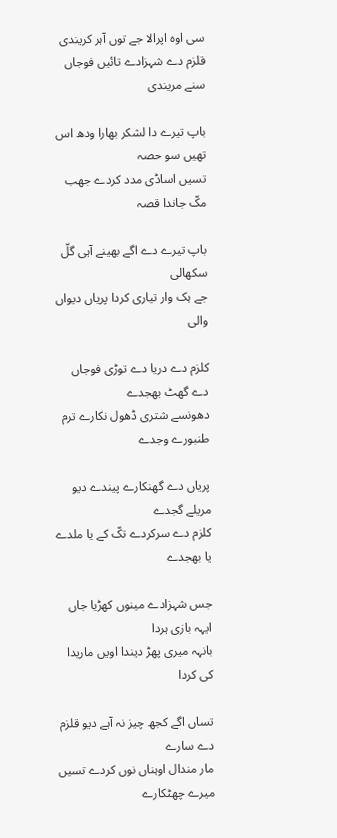سی اوہ اپرالا جے توں آہر کریندی
قلزم دے شہزادے تائیں فوجاں سنے مریندی

باپ تیرے دا لشکر بھارا ودھ اس تھیں سو حصہ
تسیں اساڈی مدد کردے جھب مکّ جاندا قصہ

باپ تیرے دے اگے بھینے آہی گلّ سکھالی
جے ہک وار تیاری کردا پریاں دیواں والی

کلزم دے دریا دے توڑی فوجاں دے گھٹ بھجدے
دھونسے شتری ڈھول نکارے ترم طنبورے وجدے

پریاں دے گھنکارے پیندے دیو مریلے گجدے
کلزم دے سرکردے تکّ کے یا ملدے یا بھجدے

جس شہزادے مینوں کھڑیا جاں ایہہ بازی ہردا
بانہہ میری پھڑ دیندا اویں ماریدا کی کردا

تساں اگے کجھ چیز نہ آہے دیو قلزم دے سارے
مار مندال اوہناں نوں کردے تسیں میرے چھٹکارے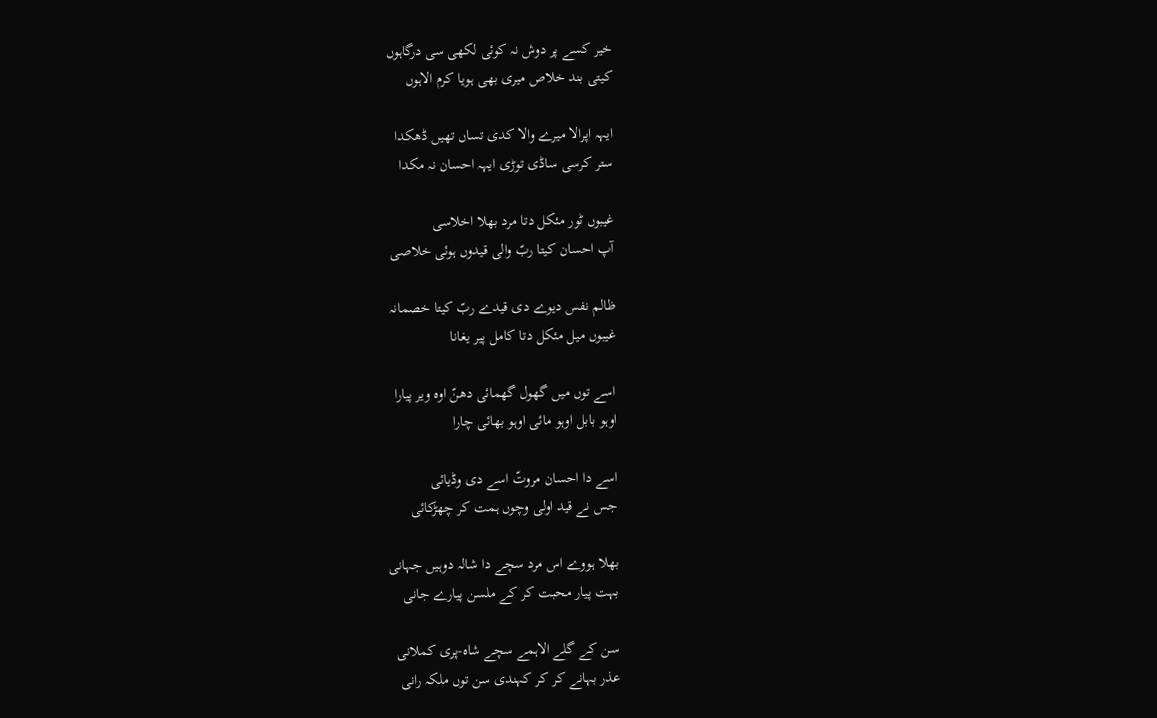خیر کسے پر دوش نہ کوئی لکھی سی درگاہوں
کیتی بند خلاص میری بھی ہویا کرم الاہوں

ایہہ اپرالا میرے والا کدی تساں تھیں ڈھکدا
ستر کرسی ساڈی توڑی ایہہ احسان نہ مکدا

غیبوں ٹور مئکل دتا مرد بھلا اخلاسی
آپ احسان کیتا ربّ والی قیدوں ہوئی خلاصی

ظالم نفس دیوے دی قیدے ربّ کیتا خصمانہ
غیبوں میل مئکل دتا کامل پیر یغانا

اسے توں میں گھول گھمائی دھنّ اوہ ویر پیارا
اوہو بابل اوہو مائی اوہو بھائی چارا

اسے دا احسان مروتّ اسے دی وڈیائی
جس نے قید اولی وچوں ہمت کر چھڑکائی

بھلا ہووے اس مرد سچے دا شالہ دوہیں جہانی
بہت پیار محبت کر کے ملسن پیارے جانی

سن کے گلے الاہمے سچے شاہ-پری کملانی
عذر بہانے کر کر کہندی سن توں ملکہ رانی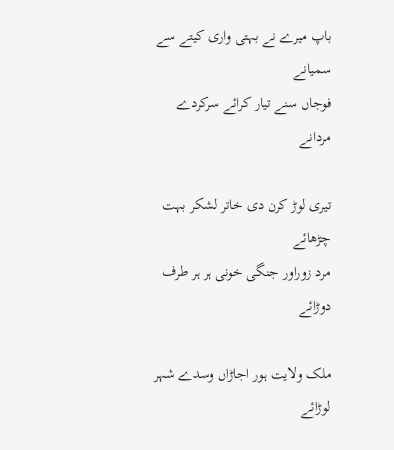باپ میرے نے بہتی واری کیتے سے سمیانے
فوجاں سنے تیار کرائے سرکردے مردانے

تیری لوڑ کرن دی خاتر لشکر بہت چڑھائے
مرد زوراور جنگی خونی ہر ہر طرف دوڑائے

ملک ولایت ہور اجاڑاں وسدے شہر لوڑائے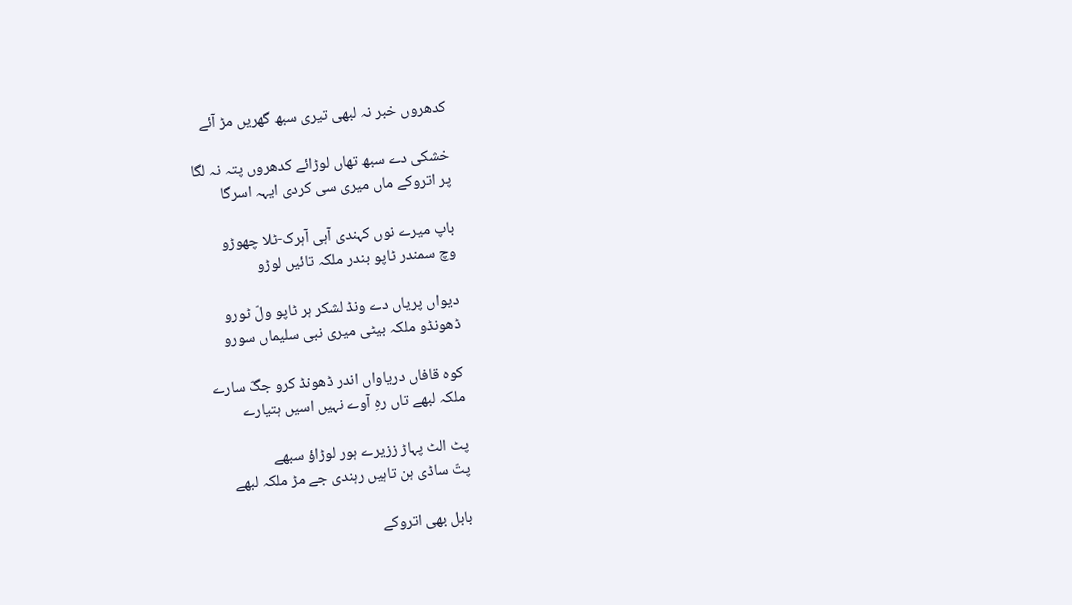کدھروں خبر نہ لبھی تیری سبھ گھریں مڑ آئے

خشکی دے سبھ تھاں لوڑائے کدھروں پتہ نہ لگا
پر اتروکے ماں میری سی کردی ایہہ اسرگا

باپ میرے نوں کہندی آہی آہرک-ٹلا چھوڑو
وچ سمندر ٹاپو بندر ملکہ تائیں لوڑو

دیواں پریاں دے ونڈ لشکر ہر ٹاپو ولّ ٹورو
ڈھونڈو ملکہ بیٹی میری نبی سلیماں سورو

کوہ قافاں دریاواں اندر ڈھونڈ کرو جگّ سارے
ملکہ لبھے تاں رہِ آوے نہیں اسیں ہتیارے

پٹ الٹ پہاڑ ززیرے ہور لوڑاؤ سبھے
پتّ ساڈی ہن تاہیں رہندی جے مڑ ملکہ لبھے

بابل بھی اتروکے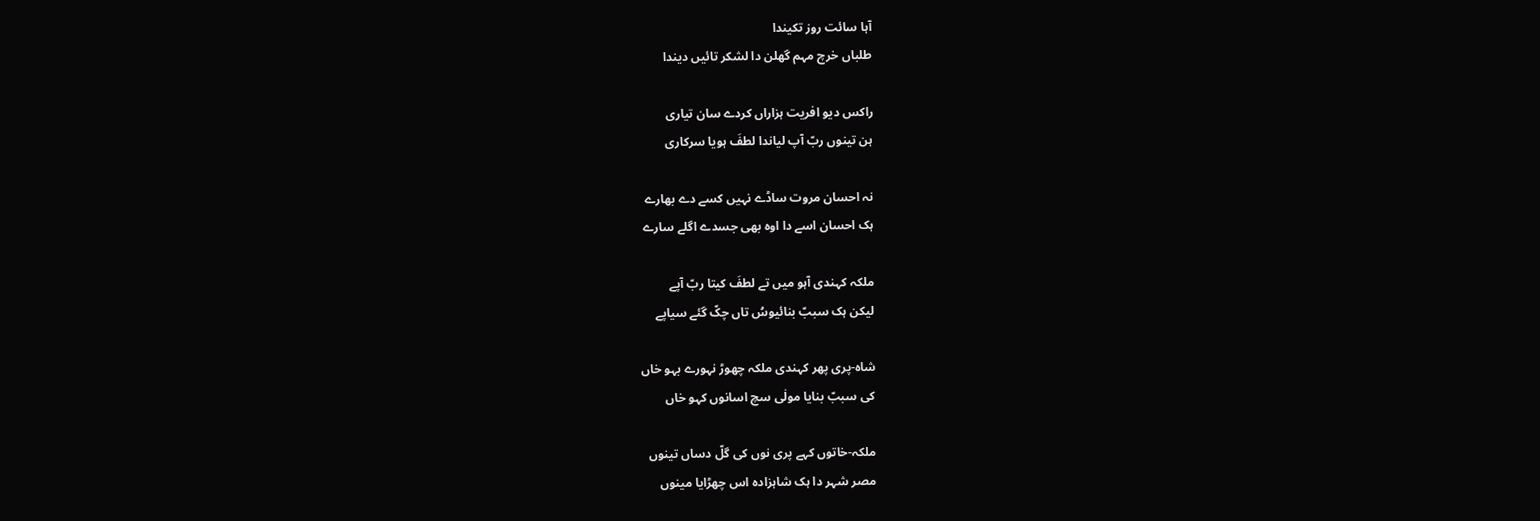آہا سائت روز تکیندا
طلباں خرچ مہم گھلن دا لشکر تائیں دیندا

راکس دیو افریت ہزاراں کردے سان تیاری
ہن تینوں ربّ آپ لیاندا لطفَ ہویا سرکاری

نہ احسان مروت ساڈے نہیں کسے دے بھارے
ہک احسان اسے دا اوہ بھی جسدے اگلے سارے

ملکہ کہندی آہو میں تے لطفَ کیتا ربّ آپے
لیکن ہک سببّ بنائیوسُ تاں چکّ گئے سیاپے

شاہ-پری پھر کہندی ملکہ چھوڑ نہورے بہو خاں
کی سببّ بنایا مولٰی سچ اسانوں کہو خاں

ملکہ-خاتوں کہے پری نوں کی گلّ دساں تینوں
مصر شہر دا ہک شاہزادہ اس چھڑایا مینوں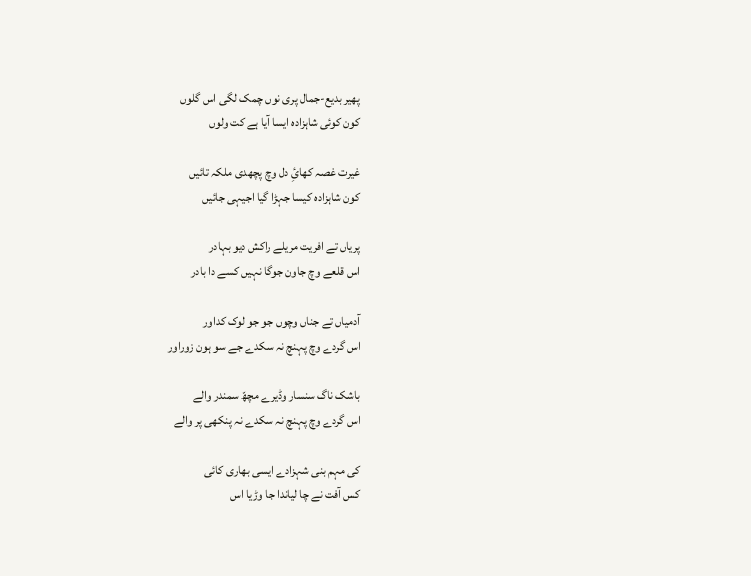پھیر بدیع-جمال پری نوں چمک لگی اس گلوں
کون کوئی شاہزادہ ایسا آیا ہے کت ولوں

غیرت غصہ کھائِ دل وچ پچھدی ملکہ تائیں
کون شاہزادہ کیسا جہڑا گیا اجیہی جائیں

پریاں تے افریت مریلے راکش دیو بہادر
اس قلعے وچ جاون جوگا نہیں کسے دا بادر

آدمیاں تے جناں وچوں جو جو لوک کداور
اس گردے وچ پہنچ نہ سکدے جے سو ہون زوراور

باشک ناگ سنسار وڈیرے مچھّ سمندر والے
اس گردے وچ پہنچ نہ سکدے نہ پنکھی پر والے

کی مہم بنی شہزادے ایسی بھاری کائی
کس آفت نے چا لیاندا جا وڑیا اس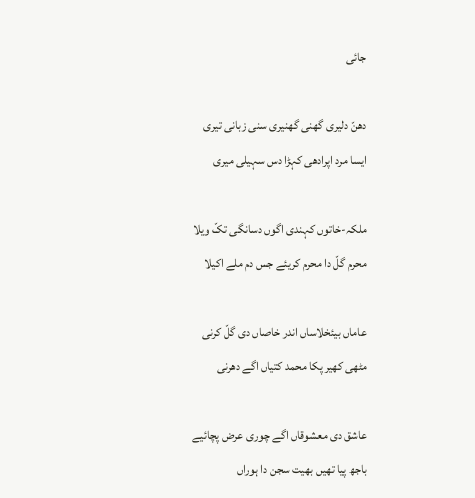جائی

دھنّ دلیری گھنی گھنیری سنی زبانی تیری
ایسا مرد اپرادھی کہڑا دس سہیلی میری

ملکہ-خاتوں کہندی اگوں دسانگی تکّ ویلا
محرم گلّ دا محرم کریئے جس دم ملے اکیلا

عاماں بیئخلاساں اندر خاصاں دی گلّ کرنی
مٹھی کھیر پکا محمد کتیاں اگے دھرنی

عاشق دی معشوقاں اگے چوری عرض پچائیے
باجھ پیا تھیں بھیت سجن دا ہوراں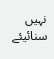نہیں سنائیئے